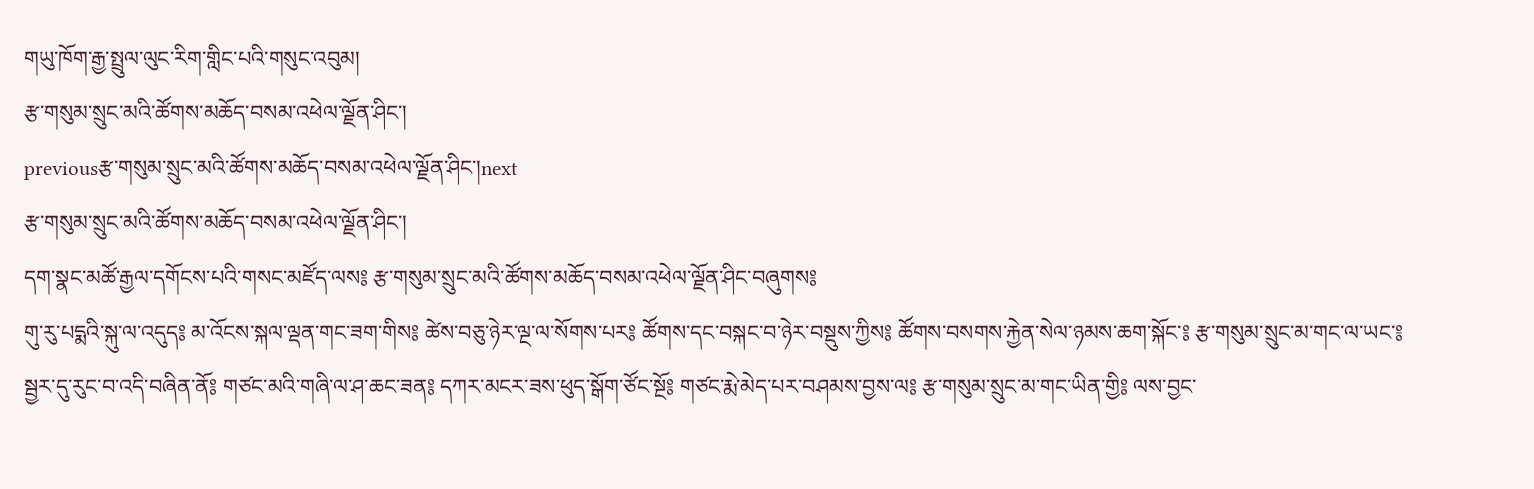གཡུ་ཁོག་རྒྱ་སྤྲུལ་ལུང་རིག་གླིང་པའི་གསུང་འབུམ།
རྩ་གསུམ་སྲུང་མའི་ཚོགས་མཆོད་བསམ་འཕེལ་ལྗོན་ཤིང་།
previousརྩ་གསུམ་སྲུང་མའི་ཚོགས་མཆོད་བསམ་འཕེལ་ལྗོན་ཤིང་།next
རྩ་གསུམ་སྲུང་མའི་ཚོགས་མཆོད་བསམ་འཕེལ་ལྗོན་ཤིང་།
དག་སྣང་མཚོ་རྒྱལ་དགོངས་པའི་གསང་མཛོད་ལས༔ རྩ་གསུམ་སྲུང་མའི་ཚོགས་མཆོད་བསམ་འཕེལ་ལྗོན་ཤིང་བཞུགས༔
གུ་རུ་པདྨའི་སྐུ་ལ་འདུད༔ མ་འོངས་སྐལ་ལྡན་གང་ཟག་གིས༔ ཚེས་བཅུ་ཉེར་ལྔ་ལ་སོགས་པར༔ ཚོགས་དང་བསྐང་བ་ཉེར་བསྡུས་ཀྱིས༔ ཚོགས་བསགས་རྐྱེན་སེལ་ཉམས་ཆག་སྐོང་༔ རྩ་གསུམ་སྲུང་མ་གང་ལ་ཡང་༔ སྦྱར་དུ་རུང་བ་འདི་བཞིན་ནོ༔ གཙང་མའི་གཞི་ལ་ཤ་ཆང་ཟན༔ དཀར་མངར་ཟས་ཕུད་སྒོག་ཙོང་སྔོ༔ གཙང་རྨེ་མེད་པར་བཤམས་བྱས་ལ༔ རྩ་གསུམ་སྲུང་མ་གང་ཡིན་གྱི༔ ལས་བྱང་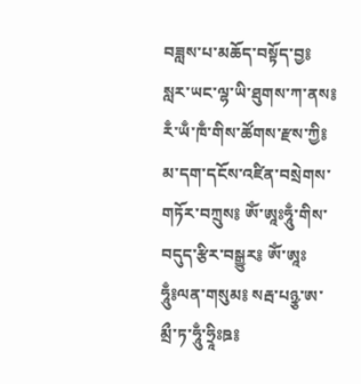བཟླས་པ་མཆོད་བསྟོད་བྱ༔ སླར་ཡང་ལྷ་ཡི་ཐུགས་ཀ་ནས༔ རྃ་ཡྃ་ཁྃ་གིས་ཚོགས་རྫས་ཀྱི༔ མ་དག་དངོས་འཛིན་བསྲེགས་གཏོར་བཀྲུས༔ ཨོཾ་ཨཱཿཧཱུྃ་གིས་བདུད་རྩིར་བསྒྱུར༔ ཨོཾ་ཨཱཿཧཱུྃ༔ལན་གསུམ༔ སརྦ་པཉྩ་ཨ་མྲྀ་ཏ་ཧཱུྃ་ཧྲཱིཿཋ༔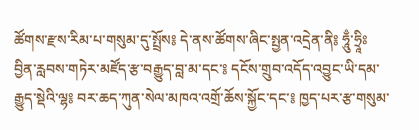ཚོགས་རྫས་རིམ་པ་གསུམ་དུ་སྤྲོས༔ དེ་ནས་ཚོགས་ཞིང་སྤྱན་འདྲེན་ནི༔ ཧཱུྃ་ཧྲཱིཿ བྱིན་རླབས་གཏེར་མཛོད་རྩ་བརྒྱུད་བླ་མ་དང་༔ དངོས་གྲུབ་འདོད་འབྱུང་ཡི་དམ་རྒྱུད་སྡེའི་ལྷ༔ བར་ཆད་ཀུན་སེལ་མཁའ་འགྲོ་ཆོས་སྐྱོང་དང་༔ ཁྱད་པར་རྩ་གསུམ་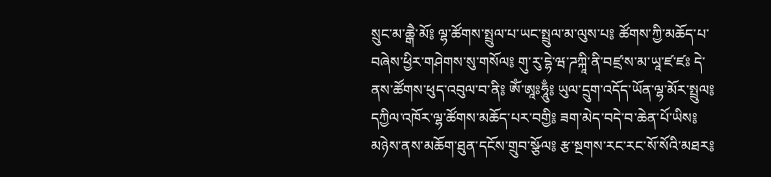སྲུང་མ་ཆྒཻ་མོ༔ ལྷ་ཚོགས་སྤྲུལ་པ་ཡང་སྤྲུལ་མ་ལུས་པ༔ ཚོགས་ཀྱི་མཆོད་པ་བཞེས་ཕྱིར་གཤེགས་སུ་གསོལ༔ གུ་རུ་དྷེ་ཝ་ཌཀྐཱི་ནི་བཛྲ་ས་མ་ཡཱ་ཛ་ཛཿ དེ་ནས་ཚོགས་ཕུད་འབུལ་བ་ནི༔ ཨོཾ་ཨཱཿཧཱུྃ༔ ཡུལ་དྲུག་འདོད་ཡོན་ལྷ་མོར་སྤྲུལ༔ དཀྱིལ་འཁོར་ལྷ་ཚོགས་མཆོད་པར་བགྱི༔ ཟག་མེད་བདེ་བ་ཆེན་པོ་ཡིས༔ མཉེས་ནས་མཆོག་ཐུན་དངོས་གྲུབ་སྩོལ༔ རྩ་སྔགས་རང་རང་སོ་སོའི་མཐར༔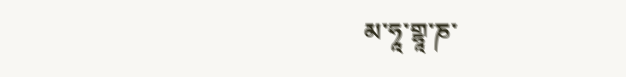མ་ཧཱ་གྷཱ་ཎ་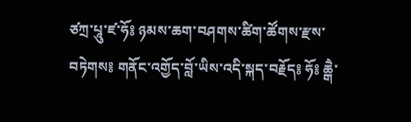ཙཀྲ་པཱུ་ཛ་ཧོ༔ ཉམས་ཆག་བཤགས་ཚིག་ཚོགས་རྫས་བཏེགས༔ གནོང་འགྱོད་བློ་ཡིས་འདི་སྐད་བརྗོད༔ ཧོ༔ ཆྒཻ་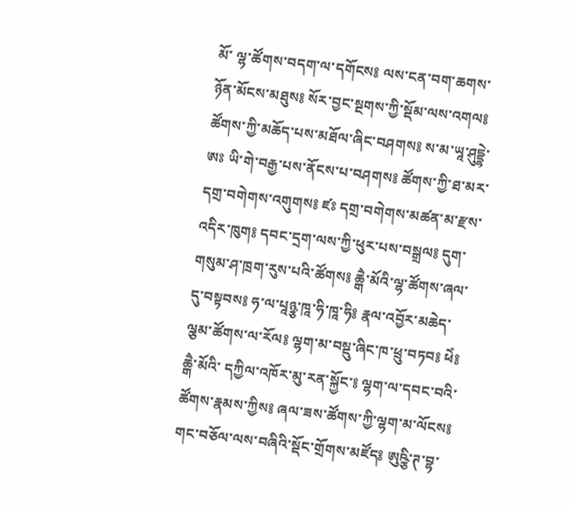མོ་ ལྷ་ཚོགས་བདག་ལ་དགོངས༔ ལས་ངན་བག་ཆགས་ཉོན་མོངས་མཐུས༔ སོར་བྱང་སྔགས་ཀྱི་སྡོམ་ལས་འགལ༔ ཚོགས་ཀྱི་མཆོད་པས་མཐོལ་ཞིང་བཤགས༔ ས་མ་ཡཱ་ཤུདྡྷེ་ཨཿ ཡི་གེ་བརྒྱ་པས་ནོངས་པ་བཤགས༔ ཚོགས་ཀྱི་ཐ་མར་དགྲ་བགེགས་འགུགས༔ ཛཿ དགྲ་བགེགས་མཚན་མ་རྫས་འདིར་ཁུག༔ དབང་དྲག་ལས་ཀྱི་ཕུར་པས་བསྒྲལ༔ དུག་གསུམ་ཤ་ཁྲག་རུས་པའི་ཚོགས༔ ཆྒཻ་མོའི་ལྷ་ཚོགས་ཞལ་དུ་བསྟབས༔ ཧ་ལ་པཱཉྩ་ཁཱ་ཧི་ཁཱ་ཧི༔ རྣལ་འབྱོར་མཆེད་ལྕམ་ཚོགས་ལ་རོལ༔ ལྷག་མ་བསྡུ་ཞིང་ཁ་ཕྲུ་བཏབ༔ ཕེཾ༔ ཆྒཻ་མོའི་ དཀྱིལ་འཁོར་མུ་རན་སྐྱོང་༔ ལྷག་ལ་དབང་བའི་ཚོགས་རྣམས་ཀྱིས༔ ཞལ་ཟས་ཚོགས་ཀྱི་ལྷག་མ་ལོངས༔ གང་བཅོལ་ལས་བཞིའི་སྡོང་གྲོགས་མཛོད༔ ཨུཥྩི་ཊ་བྷ་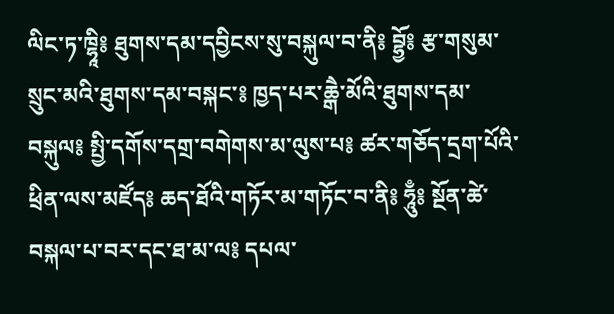ལིང་ཏ་ཁྷཱི༔ ཐུགས་དམ་དབྱིངས་སུ་བསྐུལ་བ་ནི༔ བྷྱོ༔ རྩ་གསུམ་སྲུང་མའི་ཐུགས་དམ་བསྐང་༔ ཁྱད་པར་ཆྒཻ་མོའི་ཐུགས་དམ་བསྐུལ༔ སྤྱི་དགོས་དགྲ་བགེགས་མ་ལུས་པ༔ ཚར་གཅོད་དྲག་པོའི་ཕྲིན་ལས་མཛོད༔ ཆད་ཐོའི་གཏོར་མ་གཏོང་བ་ནི༔ ཧཱུྃ༔ སྔོན་ཚེ་བསྐལ་པ་བར་དང་ཐ་མ་ལ༔ དཔལ་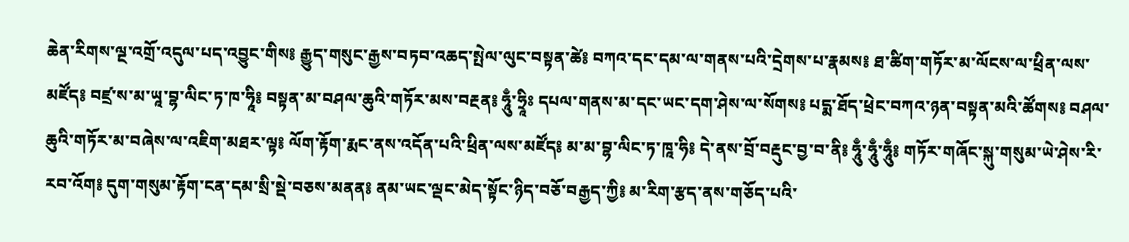ཆེན་རིགས་ལྔ་འགྲོ་འདུལ་པད་འབྱུང་གིས༔ རྒྱུད་གསུང་རྒྱས་བཏབ་འཆད་སྤེལ་ལུང་བསྟན་ཚེ༔ བཀའ་དང་དམ་ལ་གནས་པའི་དྲེགས་པ་རྣམས༔ ཐ་ཚིག་གཏོར་མ་ལོངས་ལ་ཕྲིན་ལས་མཛོད༔ བཛྲ་ས་མ་ཡཱ་བྷ་ལིང་ཏ་ཁ་ཧཱི༔ བསྟན་མ་བཤལ་ཆུའི་གཏོར་མས་བརྔན༔ ཧཱུྃ་ཧྲཱིཿ དཔལ་གནས་མ་དང་ཡང་དག་ཤེས་ལ་སོགས༔ པདྨ་ཐོད་ཕྲེང་བཀའ་ཉན་བསྟན་མའི་ཚོགས༔ བཤལ་ཆུའི་གཏོར་མ་བཞེས་ལ་འཇིག་མཐར་ལྟ༔ ལོག་རྟོག་རྨང་ནས་འདོན་པའི་ཕྲིན་ལས་མཛོད༔ མ་མ་བྷ་ལིང་ཏ་ཁཱ་ཧི༔ དེ་ནས་བྲོ་བརྡུང་བྱ་བ་ནི༔ ཧཱུྃ་ཧཱུྃ་ཧཱུྃ༔ གཏོར་གཞོང་སྐུ་གསུམ་ཡེ་ཤེས་རི་རབ་འོག༔ དུག་གསུམ་རྟོག་ངན་དམ་སྲི་སྡེ་བཅས་མནན༔ ནམ་ཡང་ལྡང་མེད་སྟོང་ཉིད་བཅོ་བརྒྱད་ཀྱི༔ མ་རིག་རྩད་ནས་གཅོད་པའི་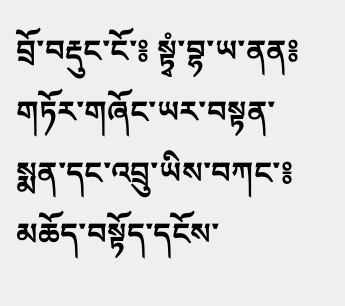བྲོ་བརྡུང་ངོ་༔ སྟྭཾ་བྷ་ཡ་ནན༔ གཏོར་གཞོང་ཡར་བསྟན་སྨན་དང་འབྲུ་ཡིས་བཀང་༔ མཆོད་བསྟོད་དངོས་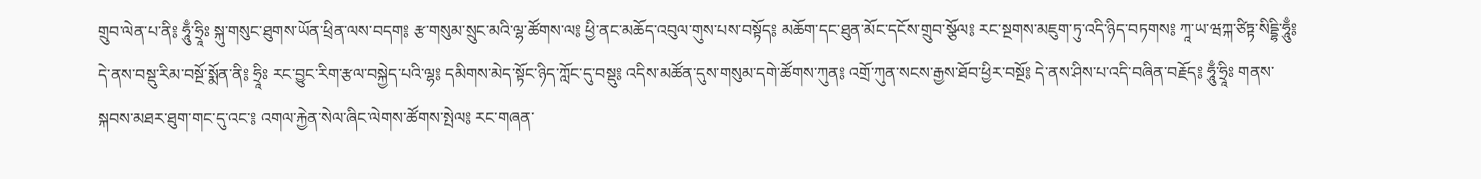གྲུབ་ལེན་པ་ནི༔ ཧཱུྃ་ཧྲཱིཿ སྐུ་གསུང་ཐུགས་ཡོན་ཕྲིན་ལས་བདག༔ རྩ་གསུམ་སྲུང་མའི་ལྷ་ཚོགས་ལ༔ ཕྱི་ནང་མཆོད་འབུལ་གུས་པས་བསྟོད༔ མཆོག་དང་ཐུན་མོང་དངོས་གྲུབ་སྩོལ༔ རང་སྔགས་མཇུག་ཏུ་འདི་ཉིད་བཏགས༔ ཀཱ་ཡ་ཝཀྐ་ཙིཏྟ་སིདྡྷི་ཧཱུྃ༔ དེ་ནས་བསྡུ་རིམ་བསྔོ་སྨོན་ནི༔ ཧྲཱིཿ རང་བྱུང་རིག་རྩལ་བསྐྱེད་པའི་ལྷ༔ དམིགས་མེད་སྟོང་ཉིད་ཀློང་དུ་བསྡུ༔ འདིས་མཚོན་དུས་གསུམ་དགེ་ཚོགས་ཀུན༔ འགྲོ་ཀུན་སངས་རྒྱས་ཐོབ་ཕྱིར་བསྔོ༔ དེ་ནས་ཤིས་པ་འདི་བཞིན་བརྗོད༔ ཧཱུྃ་ཧྲཱིཿ གནས་སྐབས་མཐར་ཐུག་གང་དུ་འང་༔ འགལ་རྐྱེན་སེལ་ཞིང་ལེགས་ཚོགས་སྤེལ༔ རང་གཞན་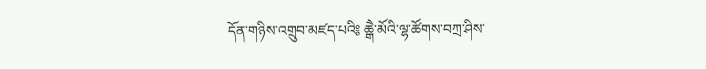དོན་གཉིས་འགྲུབ་མཛད་པའི༔ ཆྒཻ་མོའི་ལྷ་ཚོགས་བཀྲ་ཤིས་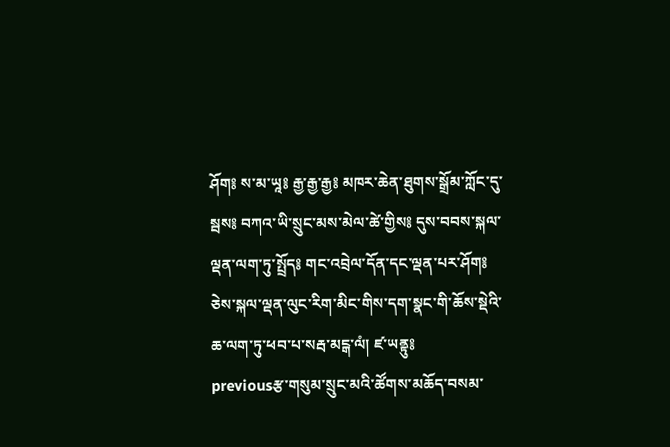ཤོག༔ ས་མ་ཡཱ༔ རྒྱ་རྒྱ་རྒྱ༔ མཁར་ཆེན་ཐུགས་སྒྲོམ་ཀློང་དུ་སྦས༔ བཀའ་ཡི་སྲུང་མས་མེལ་ཚེ་གྱིས༔ དུས་བབས་སྐལ་ལྡན་ལག་ཏུ་སྤྲོད༔ གང་འབྲེལ་དོན་དང་ལྡན་པར་ཤོག༔ ཅེས་སྐལ་ལྡན་ལུང་རིག་མིང་གིས་དག་སྣང་གི་ཆོས་སྡེའི་ཆ་ལག་ཏུ་ཕབ་པ་སརྦ་མངྒ་ལཾ། ཛ་ཡནྟུ༔
previousརྩ་གསུམ་སྲུང་མའི་ཚོགས་མཆོད་བསམ་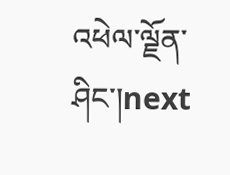འཕེལ་ལྗོན་ཤིང་།next